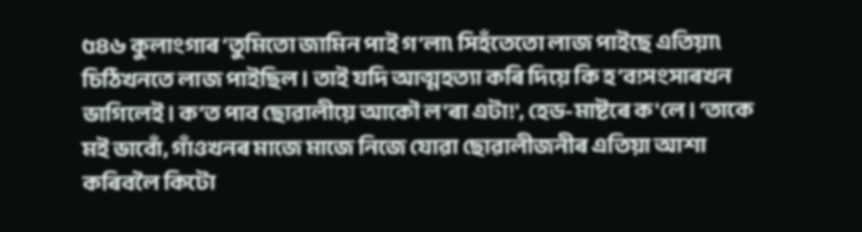৫৪৬ কুলাংগাৰ ‘তুমিতো জামিন পাই গ’লা৷ সিহঁতেতো লাজ পাইছে এতিয়া৷ চিঠিখনতে লাজ পাইছিল। তাই যদি আত্মহত্যা কৰি দিয়ে কি হ’ব!সংসাৰখন ভাগিলেই। ক’ত পাব ছোৱালীয়ে আকৌ ল'ৰা এটা!', হেড-মাষ্টৰে ক'লে। ‘তাকে মই ভাবোঁ, গাঁওখনৰ মাজে মাজে নিজে যোৱা ছোৱালীজনীৰ এতিয়া আশা কৰিবলৈ কিটো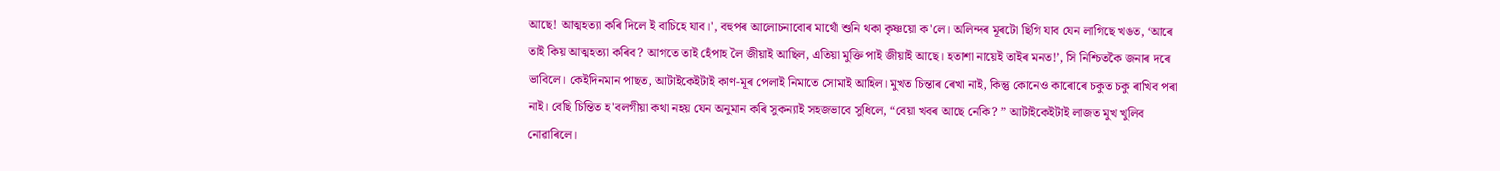আছে! আত্মহত্যা কৰি দিলে ই বাচিহে যাব।', বহুপৰ আলোচনাবোৰ মাথোঁ শুনি থকা কৃষ্ণয়ো ক'লে। অলিন্দৰ মূৰটো ছিগি যাব যেন লাগিছে খঙত, ‘আৰে তাই কিয় আত্মহত্যা কৰিব? আগতে তাই হেঁপাহ লৈ জীয়াই আছিল, এতিয়া মুক্তি পাই জীয়াই আছে। হতাশা নায়েই তাইৰ মনত!’, সি নিশ্চিতকৈ জনাৰ দৰে ভাবিলে। কেইদিনমান পাছত, আটাইকেইটাই কাণ-মূৰ পেলাই নিমাতে সোমাই আহিল। মুখত চিন্তাৰ ৰেখা নাই, কিন্তু কোনেও কাৰোৰে চকুত চকু ৰাখিব পৰা নাই। বেছি চিন্তিত হ'বলগীয়া কথা নহয় যেন অনুমান কৰি সুকন্যাই সহজভাবে সুধিলে, “বেয়া খবৰ আছে নেকি? ” আটাইকেইটাই লাজত মুখ খুলিব নোৱাৰিলে।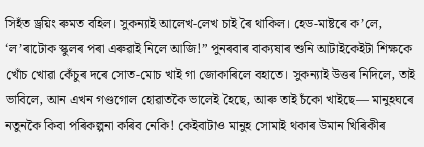সিহঁত ড্ৰয়িং ৰুমত বহিল। সুকন্যাই আলেখ-লেখ চাই ৰৈ থাকিল। হেড-মাষ্টৰে ক’লে, ‘ল’ৰাটোক স্কুলৰ পৰা এৰুৱাই নিলে আজি!” পুনৰবাৰ বাক্যষাৰ শুনি আটাইকেইটা শিক্ষকে খোঁচ খোৱা কেঁচুৰ দৰে সোত-মোচ খাই গা জোকাৰিলে বহাতে। সুকন্যাই উত্তৰ নিদিলে, তাই ভাবিলে, আন এখন গণ্ডগোল হোৱাতকৈ ভালেই হৈছে, আৰু তাই চঁকো খাইছে— মানুহঘৰে নতুনকৈ কিবা পৰিকল্পনা কৰিব নেকি! কেইবাটাও মানুহ সোমাই থকাৰ উমান খিৰিকীৰ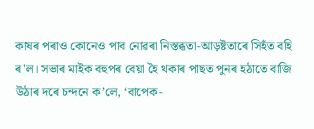কাষৰ পৰাও কোনেও পাব নোৱৰা নিস্তব্ধতা-আড়ষ্টতাৰে সিহঁত বহি ৰ'ল। সভাৰ মাইক বহুপৰ বেয়া হৈ থকাৰ পাছত পুনৰ হঠাতে বাজি উঠাৰ দৰে চন্দনে ক’লে, ‘বাপেক-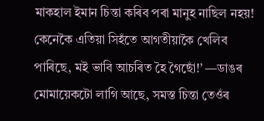মাকহাল ইমান চিন্তা কৰিব পৰা মানুহ নাছিল নহয়! কেনেকৈ এতিয়া সিহঁতে আগতীয়াকৈ খেলিব পাৰিছে, মই ভাবি আচৰিত হৈ গৈছোঁ!’ —ডাঙৰ মোমায়েকটো লাগি আছে, সমস্ত চিন্তা তেওঁৰ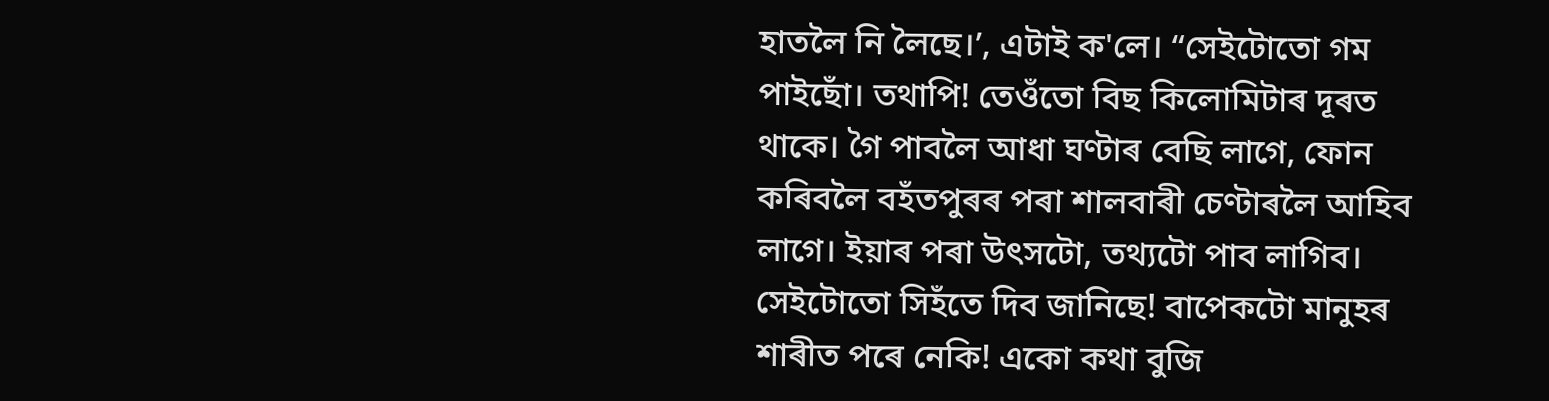হাতলৈ নি লৈছে।’, এটাই ক'লে। “সেইটোতো গম পাইছোঁ। তথাপি! তেওঁতো বিছ কিলোমিটাৰ দূৰত থাকে। গৈ পাবলৈ আধা ঘণ্টাৰ বেছি লাগে, ফোন কৰিবলৈ বহঁতপুৰৰ পৰা শালবাৰী চেণ্টাৰলৈ আহিব লাগে। ইয়াৰ পৰা উৎসটো, তথ্যটো পাব লাগিব। সেইটোতো সিহঁতে দিব জানিছে! বাপেকটো মানুহৰ শাৰীত পৰে নেকি! একো কথা বুজি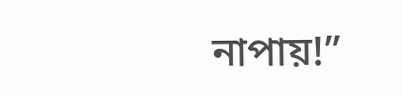নাপায়!”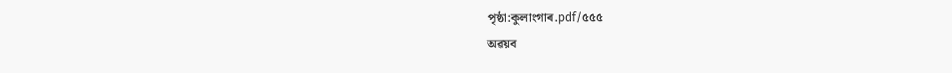পৃষ্ঠা:কুলাংগাৰ.pdf/৫৫৫
অৱয়ব